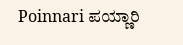Poinnari ಪಯ್ಣಾರಿ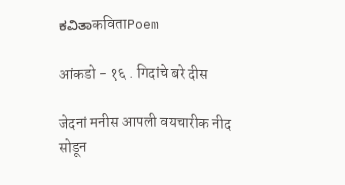ಕವಿತಾकविताPoem

आंकडो - १६ . गिदांचे बरे दीस

जेदनां मनीस आपली वयचारीक नीद सोडून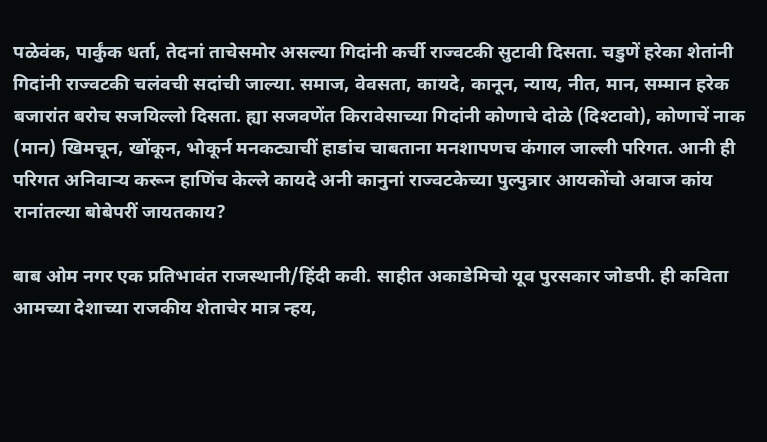पळेवंक, पार्कुंक धर्ता, तेदनां ताचेसमोर असल्या गिदांनी कर्ची राज्वटकी सुटावी दिसता. चडुणें हरेका शेतांनी गिदांनी राज्वटकी चलंवची सदांची जाल्या. समाज, वेवसता, कायदे, कानून, न्याय, नीत, मान, सम्मान हरेक बजारांत बरोच सजयिल्लो दिसता. ह्या सजवणेंत किरावेसाच्या गिदांनी कोणाचे दोळे (दिश्टावो), कोणाचें नाक (मान) खिमचून, खोंकून, भोकूर्न मनकट्याचीं हाडांच चाबताना मनशापण‌च कंगाल जाल्ली परिगत. आनी ही परिगत अनिवाऱ्य करून हाणिंच केल्ले कायदे अनी कानुनां राज्वटकेच्या पुल्पुत्रार आयकोंचो अवाज कांय रानांतल्या बोबेपरीं जायत‌काय?

बाब ओम नगर एक प्रतिभावंत राजस्थानी/हिंदी कवी. साहीत अकाडेमिचो यूव पुरसकार जोडपी. ही कविता आमच्या देशाच्या राजकीय शेताचेर मात्र न्हय,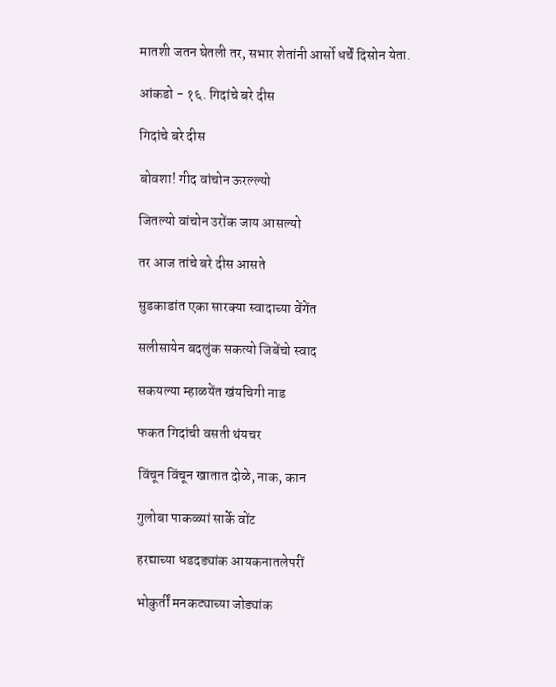मातशी जतन घेतली तर, सभार शेतांनी आर्सो धर्चें दिसोन येता.

आंकडो - १६. गिदांचे बरे दीस

गिदांचे बरे दीस

बोवशा! गीद वांचोन ऊर‌ल्ल्यो

जितल्यो वांचोन उरोंक जाय आसल्यो

तर आज तांचे बरे दीस आसते

सुडकाडांत एका सारक्या स्वादाच्या वेंगेंत

सलीसायेन बदलुंक सकत्यो जिबेंचो स्वाद

सकयल्या म्हाळयेंत खंयचिगी नाड

फकत गिदांची वसती थंयचर

विंचून विंचून खातात दोळे, नाक, कान

गुलोबा पाकळ्यां सार्के वोंट

हरद्याच्या धडदड्यांक आयकनातलेपरीं

भोकुर्तीं मनकट्याच्या जोड्यांक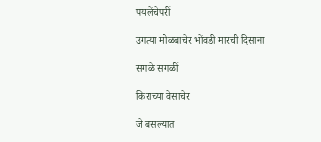पयलेंचेपरीं

उगत्या मोळबाचेर भोंवडी मारची दिसाना

सगळे सगळीं

किराच्या वेसाचेर

जे बसल्यात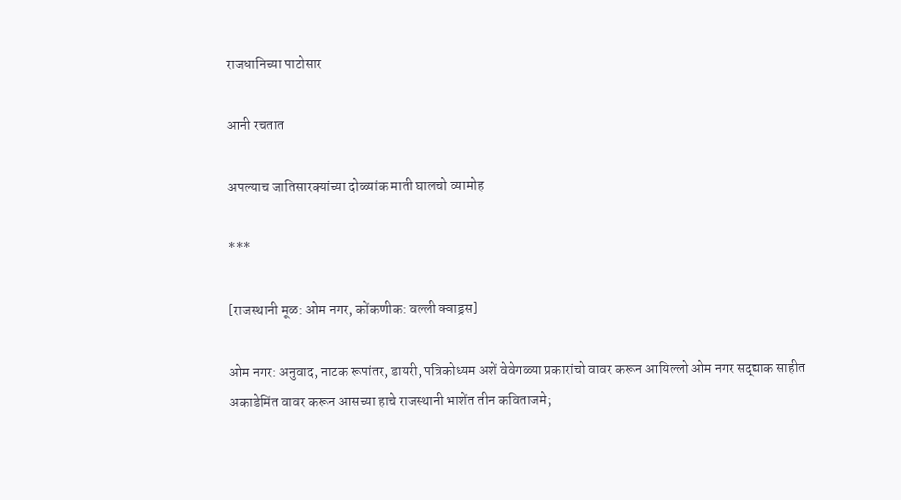राज‌धानिच्या पाटोसार

आनी रचतात

अपल्याच जातिसारक्यांच्या दोळ्यांक माती घालचो व्यामोह

***

[राजस्थानी मूळ: ओम नगर, कोंकणीक: वल्ली क्वाड्रस]

ओम नगर: अनुवाद, नाटक रूपांतर, डायरी, पत्रिकोध्यम अशें वेवेगळ्या प्रकारांचो वावर करून आयिल्लो ओम नगर सद्द्याक साहीत अकाडेमिंत वावर करून आसच्या हाचे राजस्थानी भाशेंत तीन कविताजमे;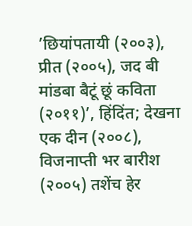’छियांपतायी (२००३), प्रीत (२००५), जद बी मांडबा बैटूं छूं कविता (२०११)’, हिंदिंत; देखना एक दीन (२००८), विजनाप्ती भर बारीश (२००५) तशेंच हेर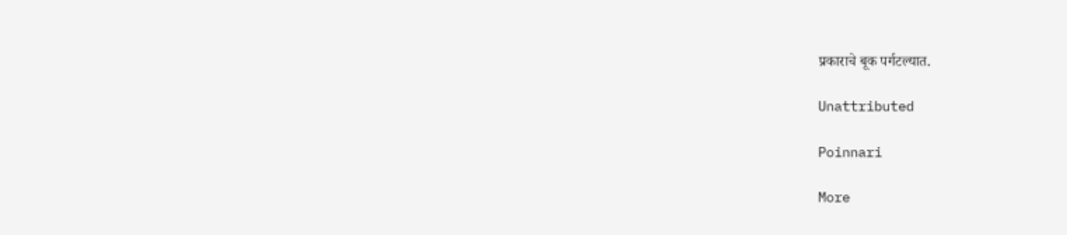प्रकाराचे बूक पर्गटल्यात.

Unattributed

Poinnari

More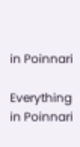in Poinnari

Everything in Poinnari